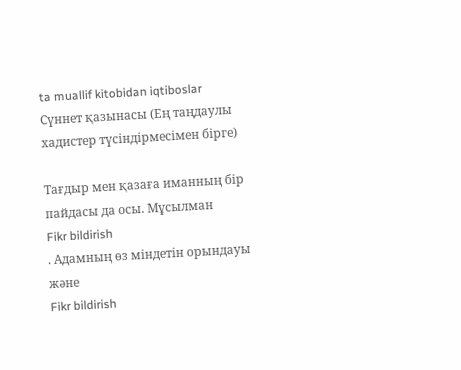ta muallif kitobidan iqtiboslar  Сүннет қазынасы (Ең таңдаулы хадистер түсіндірмесімен бірге)

Тағдыр мен қазаға иманның бір пайдасы да осы. Мұсылман
Fikr bildirish
. Адамның өз міндетін орындауы және
Fikr bildirish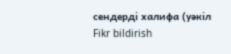сендерді халифа (уәкіл
Fikr bildirish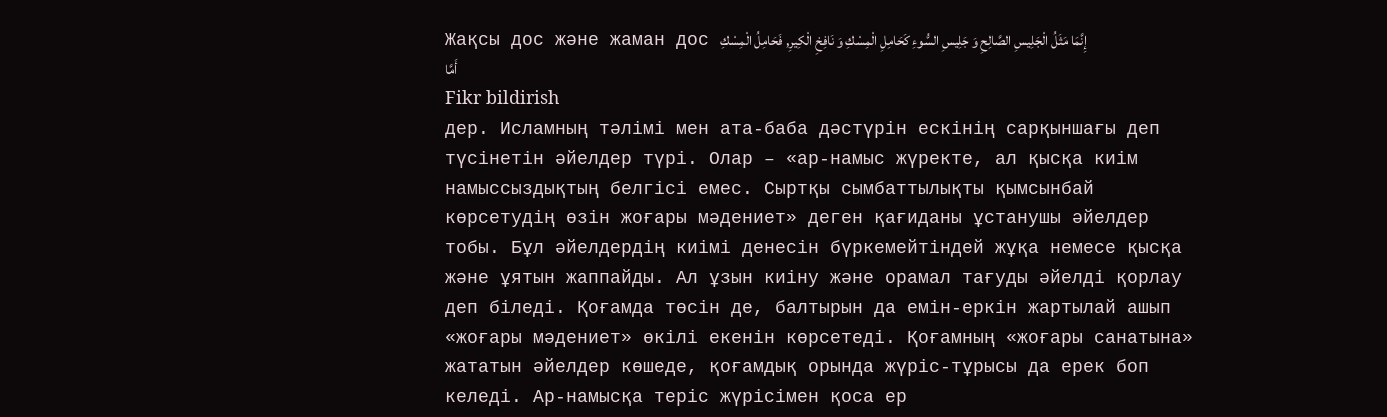Жақсы дос және жаман дос إِنَّمَا مَثَلُ الْجَلِيسِ الصَّالِحِ وَ جَلِيسِ السُّوءِ كَحَامِلِ الْمِسْكِ وَ نَافِخِ الْكِيرِ, فَحَامِلُ الْمِسْكِ أَمَّا
Fikr bildirish
дер. Исламның тәлімі мен ата-баба дәстүрін ескінің сарқыншағы деп түсінетін әйелдер түрі. Олар – «ар-намыс жүректе, ал қысқа киім намыссыздықтың белгісі емес. Сыртқы сымбаттылықты қымсынбай көрсетудің өзін жоғары мәдениет» деген қағиданы ұстанушы әйелдер тобы. Бұл әйелдердің киімі денесін бүркемейтіндей жұқа немесе қысқа және ұятын жаппайды. Ал ұзын киіну және орамал тағуды әйелді қорлау деп біледі. Қоғамда төсін де, балтырын да емін-еркін жартылай ашып «жоғары мәдениет» өкілі екенін көрсетеді. Қоғамның «жоғары санатына» жататын әйелдер көшеде, қоғамдық орында жүріс-тұрысы да ерек боп келеді. Ар-намысқа теріс жүрісімен қоса ер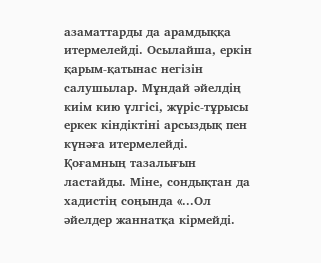азаматтарды да арамдыққа итермелейді. Осылайша, еркін қарым-қатынас негізін салушылар. Мұндай әйелдің киім кию үлгісі, жүріс-тұрысы еркек кіндіктіні арсыздық пен күнәға итермелейді. Қоғамның тазалығын ластайды. Міне, сондықтан да хадистің соңында «...Ол әйелдер жаннатқа кірмейді.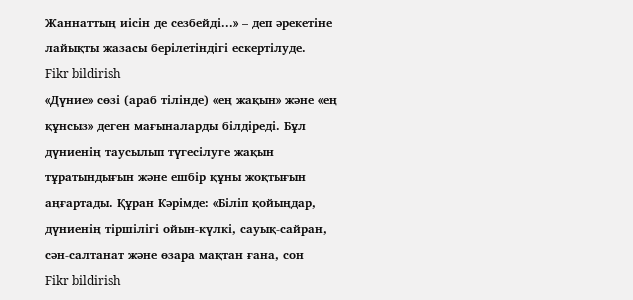Жаннаттың иісін де сезбейді...» – деп әрекетіне лайықты жазасы берілетіндігі ескертілуде.
Fikr bildirish
«Дүние» сөзі (араб тілінде) «ең жақын» және «ең құнсыз» деген мағыналарды білдіреді. Бұл дүниенің таусылып түгесілуге жақын тұратындығын және ешбір құны жоқтығын аңғартады. Құран Кәрімде: «Біліп қойыңдар, дүниенің тіршілігі ойын-күлкі, сауық-сайран, сән-салтанат және өзара мақтан ғана, сон
Fikr bildirish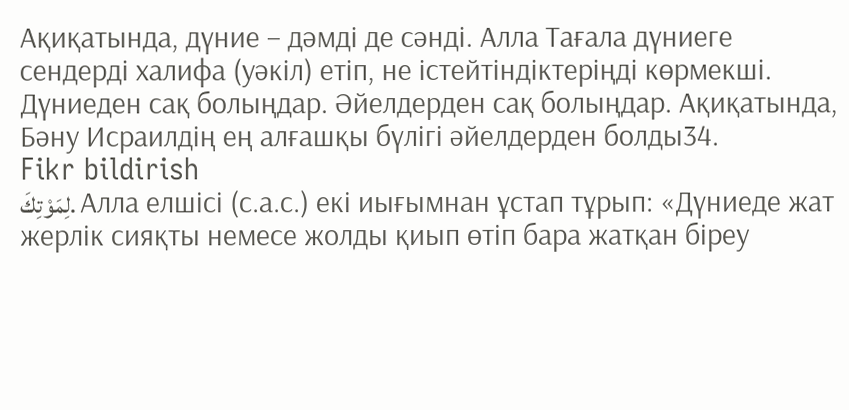Ақиқатында, дүние – дәмді де сәнді. Алла Тағала дүниеге сендерді халифа (уәкіл) етіп, не істейтіндіктеріңді көрмекші. Дүниеден сақ болыңдар. Әйелдерден сақ болыңдар. Ақиқатында, Бәну Исраилдің ең алғашқы бүлігі әйелдерден болды34.
Fikr bildirish
لِمَوْتِكَ. Алла елшісі (с.а.с.) екі иығымнан ұстап тұрып: «Дүниеде жат жерлік сияқты немесе жолды қиып өтіп бара жатқан біреу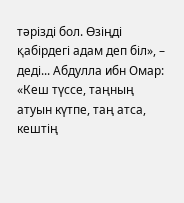тәрізді бол. Өзіңді қабірдегі адам деп біл», – деді... Абдулла ибн Омар: «Кеш түссе, таңның атуын күтпе, таң атса, кештің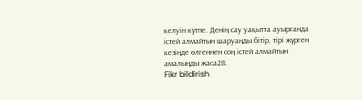келуін күтпе. Денің сау уақытта ауырғанда істей алмайтын шаруаңды бітір, тірі жүрген кезіңде өлгеннен соң істей алмайтын амалыңды жаса28.
Fikr bildirish